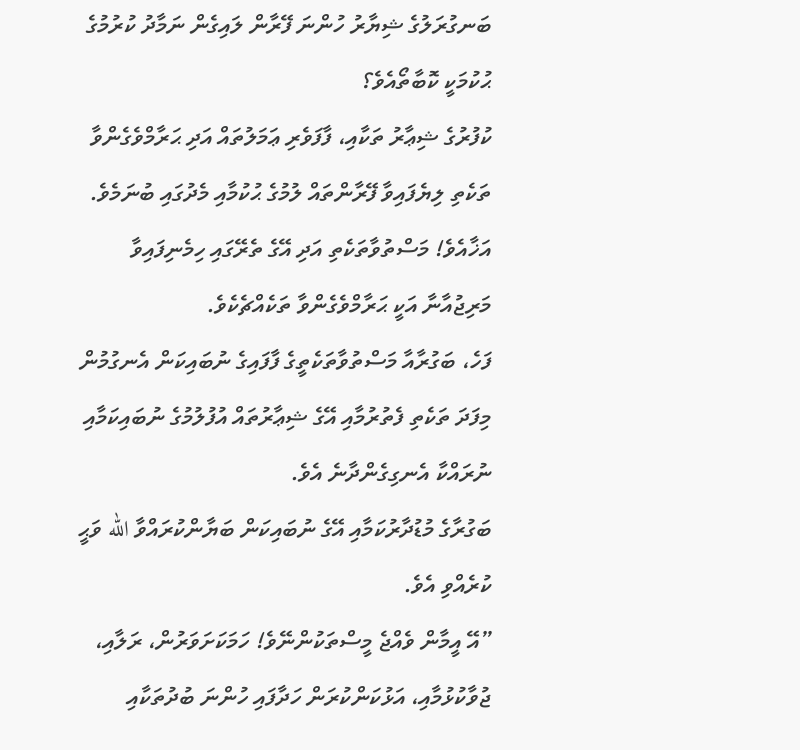ބަނގުރަލުގެ ޝިޔާރު ހުންނަ ފޭރާން ލައިގެން ނަމާދު ކުރުމުގެ ޙުކުމަކީ ކޮބާތޯއެވެ؟
ކުފުރުގެ ޝިޢާރު ތަކާއި، ފާފަވެރި ޢަމަލުތައް އަދި ޙަރާމްވެގެންވާ ތަކެތި ލިޔެފައިވާ ފޭރާންތައް ލުމުގެ ޙުކުމާއި މެދުގައި ބުނަމެވެ.
އަޚާއެވެ! މަސްތުވާތަކެތި އަދި އޭގެ ތެރޭގައި ހިމެނިފައިވާ މަރިޖުއާނާ އަކީ ޙަރާމްވެގެންވާ ތަކެއްޗެކެވެ.
ފަހެ، ބަގުރާއާ މަސްތުވާތަކެތީގެ ފާފައިގެ ނުބައިކަން އެނގުމުން މިފަދަ ތަކެތި ފެތުރުމާއި އޭގެ ޝިޢާރުތައް އުފުލުމުގެ ނުބައިކަމާއި ނުރައްކާ އެނގިގެންދާނެ އެވެ.
ބަގުރާގެ މުޑުދާރުކަމާއި އޭގެ ނުބައިކަން ބަޔާންކުރައްވާ الله ވަޙީ ކުރެއްވި އެވެ.
”އޭ އީމާން ވެއްޖެ މީސްތަކުންނޭވެ! ހަމަކަށަވަރުން، ރަލާއި، ޖުވާކުޅުމާއި، އަޅުކަންކުރަން ހަދާފައި ހުންނަ ބުދުތަކާއި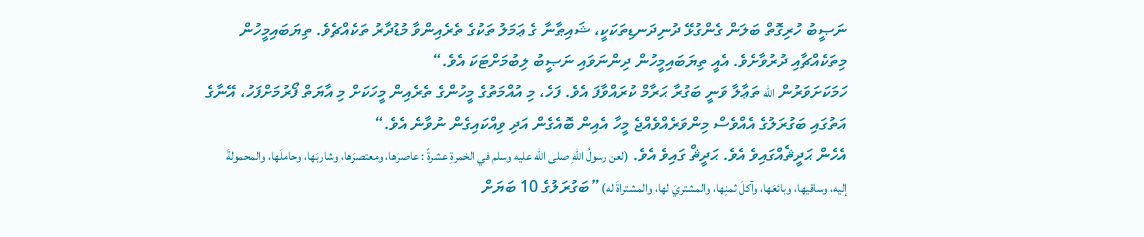ނަޞީބު ހުރިގޮތް ބަލަން ގެންގުޅޭ ދުނިދަނޑިތަކަކީ، ޝައިޠާނާ ގެ ޢަމަލު ތަކުގެ ތެރެއިންވާ މުޑުދާރު ތަކެއްޗެވެ. ތިޔަބައިމީހުން މިތަކެއްޗާއި ދުރުވާށެވެ. އެއީ ތިޔަބައިމީހުން ދިންނަވައި ނަޞީބު ލިބުމަށްޓަކަ އެވެ.“
ހަމަކަށަވަރުން الله ތަޢާލާ ވަނީ ބަގުރާ ޙަރާމް ކުރައްވާފަ އެވެ. ފަހެ، މި އުއްމަތުގެ މީހުންގެ ތެރެއިން މީހަކަށް މި އާޔަތް ފޯރުމަށްފަހު، އޭނާގެ އަތުގައި ބަގުރަލުގެ އެއްވެސް މިންވަރެއްވެއްޖެ މީހާ އެއިން ބޮއެގެން އަދި ވިއްކައިގެން ނުވާނެ އެވެ.“
އެހެން ޙަދީޘެއްގައިވެ އެވެ. ޙަދީޘް ގައިވެ އެވެ. (لعن رسولُ اللهِ صلى الله عليه وسلم في الخمرةِ عشرةً : عاصرَها، ومعتصرَها، وشاربَها، وحاملَها، والمحمولةَ إليه، وساقيها، وبائعَها، وآكلَ ثمنِها، والمشتريَ لها، والمشتراةَ له) ”ބަގުރަލުގެ 10 ބަޔަށް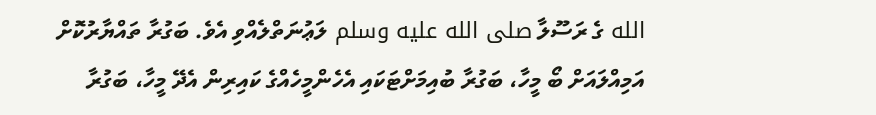الله ގެ ރަސޫލާ صلى الله عليه وسلم ލަޢުނަތްލެއްވި އެވެ. ބަގުރާ ތައްޔާރުކޮށް އަމިއްލައަށް ބޯ މީހާ، ބަގުރާ ބުއިމަށްޓަކައި އެހެންމީހެއްގެ ކައިރިން އެދޭ މީހާ، ބަގުރާ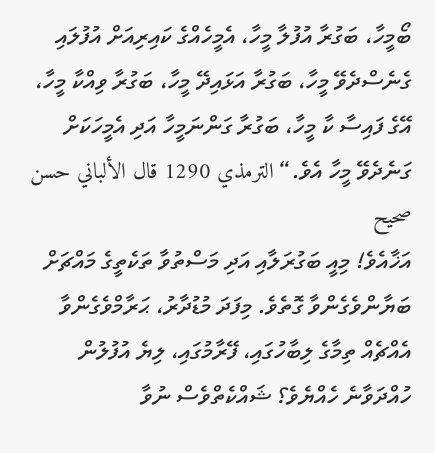ބޯމީހާ، ބަގުރާ އުފުލާ މީހާ، އެމީހެއްގެ ކައިރިއަށް އުފުލައި ގެނެސްދެވޭ މީހާ، ބަގުރާ އަޅައިދޭ މީހާ، ބަގުރާ ވިއްކާ މީހާ، އޭގެ ފައިސާ ކާ މީހާ، ބަގުރާ ގަންނަމީހާ އަދި އެމީހަކަށް ގަނެދެވޭ މީހާ އެވެ.“ الترمذي 1290 قال الألباني حسن صحيح
އަޚާއެވެ! މިއީ ބަގުރަލާއި އަދި މަސްތުވާ ތަކެތީގެ މައްޗަށް ބަޔާންވެގެންވާ ގޮތެވެ. މިފަދަ މުޑުދާރު، ޙަރާމްވެގެންވާ އެއްޗެއް ތިމާގެ ލިބާހުގައި، ފޭރާމުގައި، ލިޔެ އުފުލުން ހުއްދަވާނެ ހެއްޔެވެ؟ ޝައްކެތްވެސް ނުވާ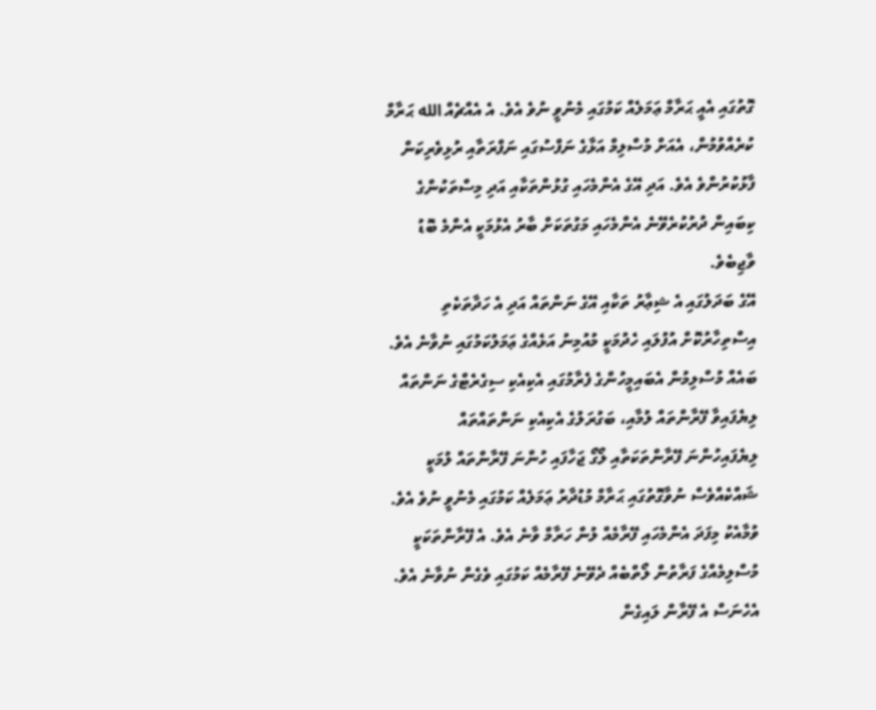ގޮތުގައި އެއީ ޙަރާމް ޢަމަލެއް ކަމުގައި މެނުވީ ނުވެ އެވެ. އެ އެއްޗެއް الله ޙަރާމް ކުރެއްވުމުން، އެއަށް މުސްލިމް އަޅާގެ ނަފްސުގައި ނަފްރަތާއި ރުޅިވެރިކަން ފާޅުކުރުންވެ އެވެ. އަދި އޭގެ އެންމެހައި ގުޅުންތަކާއި އަދި މިސްތަކުންގެ ކިބައިން ދުރުކުރެވޭނެ އެންމެހައި މަގުތަކަށް ބާރު އެޅުމަކީ އެންމެ ބޮޑު ވާޖިބެވެ.
އޭގެ ބަދަލުގައި އެ ޝިޢާރު ތަކާއި އޭގެ ނަންތައް އަދި އެ ހަދާތަކެތި އިސްތިހާރުކޮށް އުފުލައި ހެދުމަކީ މުއުމިނު އަޅެއްގެ ޢަމަލުކަމުގައި ނުވާނެ އެވެ.
ބައެއް މުސްލިމުން އެބައިމީހުންގެ ފެރާމުގައި އެކިއެކި ސިގެރެޓްގެ ނަންތައް ލިޔެފައިވާ ފޭރާންތައް ލުމާއި، ބަގުރަލުގެ އެކިއެކި ނަންތައްތައް ލިޔެފައިހުންނަ ފޭރާންތަކަތާއި ލޯގޯ ޖަހާފައި ހުންނަ ފޭރާންތައް ލުމަކީ ޝައްކެއްވެސް ނުވާގޮތުގައި ޙަރާމް މުޑުދާރު ޢަމަލެއް ކަމުގައި މެނުވީ ނުވެ އެވެ.
ވުމާއެކު މިފަދަ އެންމެހައި ފޭރާމެއް ލުން ހަރާމް ވާނެ އެވެ. އެ ފޭރާންތަކަކީ މުސްލިމެއްގެ ފަރާތުން ލޯތްބެއް ދެވޭނެ ފޭރާމެއް ކަމުގައި ވެގެން ނުވާނެ އެވެ.
އެހެނަސް އެ ފޭރާން ލައިގެން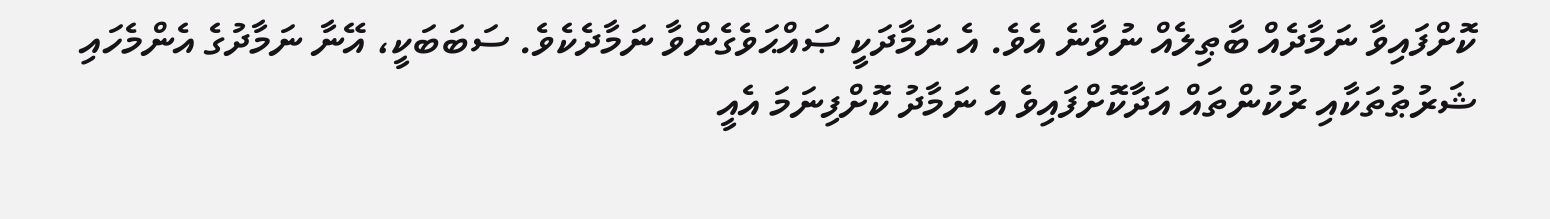ކޮށްފައިވާ ނަމާދެއް ބާޠިލެއް ނުވާނެ އެވެ. އެ ނަމާދަކީ ޞައްޙަވެގެންވާ ނަމާދެކެވެ. ސަބަބަކީ، އޭނާ ނަމާދުގެ އެންމެހައި ޝަރުޠުތަކާއި ރުކުންތައް އަދާކޮށްފައިވެ އެ ނަމާދު ކޮށްފިނަމަ އެއީ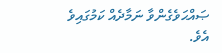ޞައްޙަވެގެންވާ ނަމާދެއް ކަމުގައިވެ އެވެ.